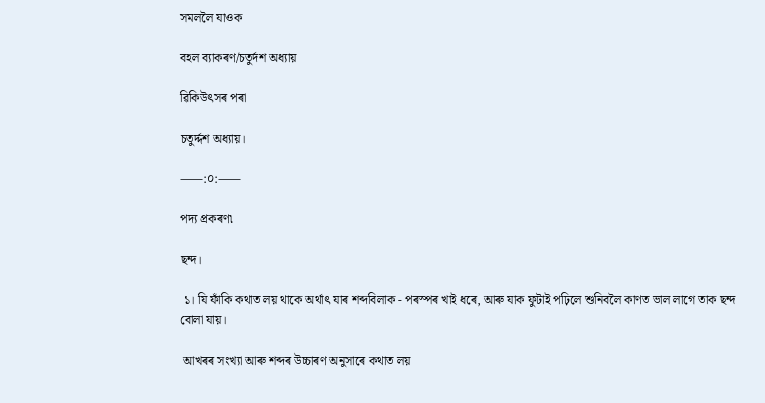সমললৈ যাওক

বহল ব্যাকৰণ/চতুৰ্দশ অধ্যায়

ৱিকিউৎসৰ পৰা

চতুৰ্দ্দশ অধ্যায়।

⸺:০:⸺

পদ্য প্ৰকৰণ৷

ছন্দ।

 ১। যি ফাঁকি কথাত লয় থাকে অৰ্থাৎ যাৰ শব্দবিলাক - পৰস্পৰ খাই ধৰে, আৰু যাক ফুটাই পঢ়িলে শুনিবলৈ কাণত ভাল লাগে তাক ছন্দ বোলা যায়।

 আখৰৰ সংখ্যা আৰু শব্দৰ উচ্চাৰণ অনুসাৰে কথাত লয়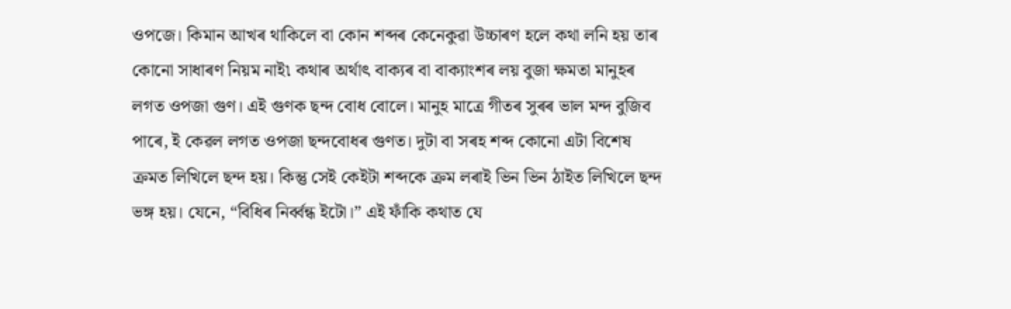ওপজে। কিমান আখৰ থাকিলে বা কোন শব্দৰ কেনেকুৱা উচ্চাৰণ হলে কথা লনি হয় তাৰ কোনো সাধাৰণ নিয়ম নাই৷ কথাৰ অৰ্থাৎ বাক্যৰ বা বাক্যাংশৰ লয় বুজা ক্ষমতা মানুহৰ লগত ওপজা গুণ। এই গুণক ছন্দ বোধ বোলে। মানুহ মাত্ৰে গীতৰ সুৰৰ ভাল মন্দ বুজিব পাৰে, ই কেৱল লগত ওপজা ছন্দবোধৰ গুণত। দুটা বা সৰহ শব্দ কোনো এটা বিশেষ ক্ৰমত লিখিলে ছন্দ হয়। কিন্তু সেই কেইটা শব্দকে ক্ৰম লৰাই ভিন ভিন ঠাইত লিখিলে ছন্দ ভঙ্গ হয়। যেনে, “বিধিৰ নিৰ্ব্বন্ধ ইটো।” এই ফাঁকি কথাত যে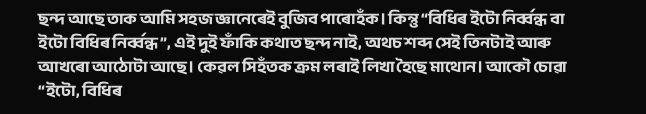ছন্দ আছে তাক আমি সহজ জ্ঞানেৰেই বুজিব পাৰোহঁক। কিন্তু “বিধিৰ ইটো নিৰ্ব্বন্ধ বা ইটো বিধিৰ নিৰ্ব্বন্ধ”, এই দুই ফাঁকি কথাত ছন্দ নাই, অথচ শব্দ সেই তিনটাই আৰু আখৰো আঠোটা আছে। কেৱল সিহঁতক ক্ৰম লৰাই লিখা হৈছে মাথোন। আকৌ চোৱা “ইটো, বিধিৰ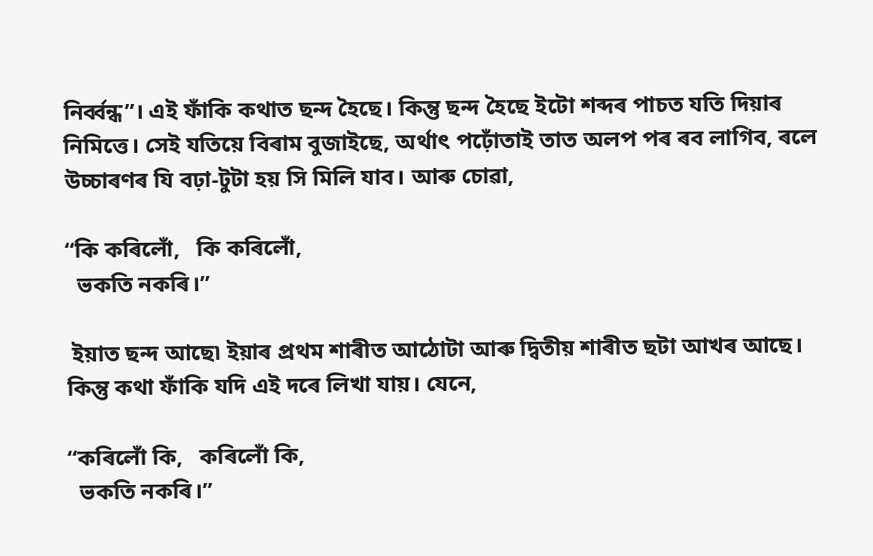নিৰ্ব্বন্ধ”। এই ফাঁকি কথাত ছন্দ হৈছে। কিন্তু ছন্দ হৈছে ইটো শব্দৰ পাচত যতি দিয়াৰ নিমিত্তে। সেই যতিয়ে বিৰাম বুজাইছে, অৰ্থাৎ পঢ়োঁতাই তাত অলপ পৰ ৰব লাগিব, ৰলে উচ্চাৰণৰ যি বঢ়া-টুটা হয় সি মিলি যাব। আৰু চোৱা,

“কি কৰিলোঁ,   কি কৰিলোঁ,
  ভকতি নকৰি।”

 ইয়াত ছন্দ আছে৷ ইয়াৰ প্ৰথম শাৰীত আঠোটা আৰু দ্বিতীয় শাৰীত ছটা আখৰ আছে। কিন্তু কথা ফাঁকি যদি এই দৰে লিখা যায়। যেনে,

“কৰিলোঁ কি,   কৰিলোঁ কি,
  ভকতি নকৰি।”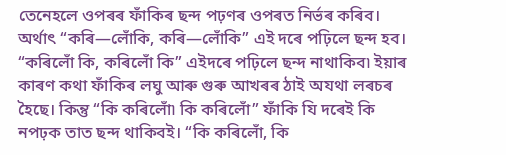তেনেহলে ওপৰৰ ফাঁকিৰ ছন্দ পঢ়ণৰ ওপৰত নিৰ্ভৰ কৰিব। অৰ্থাৎ “কৰি—লোঁকি, কৰি—লোঁকি” এই দৰে পঢ়িলে ছন্দ হব। “কৰিলোঁ কি, কৰিলোঁ কি” এইদৰে পঢ়িলে ছন্দ নাথাকিব৷ ইয়াৰ কাৰণ কথা ফাঁকিৰ লঘু আৰু গুৰু আখৰৰ ঠাই অযথা লৰচৰ হৈছে। কিন্তু “কি কৰিলোঁ৷ কি কৰিলোঁ” ফাঁকি যি দৰেই কি নপঢ়ক তাত ছন্দ থাকিবই। “কি কৰিলোঁ, কি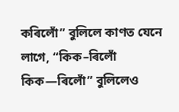কৰিলোঁ” বুলিলে কাণত যেনে লাগে, “কিক–ৰিলোঁ কিক—ৰিলোঁ” বুলিলেও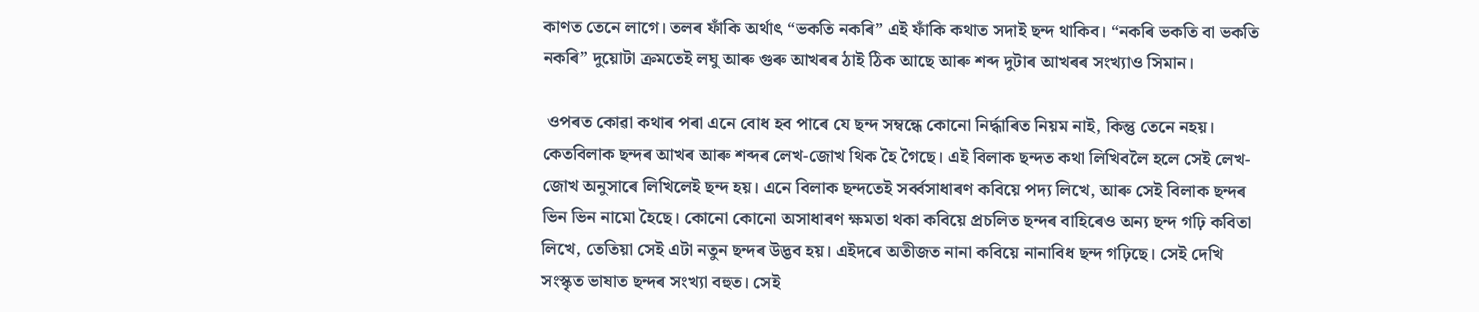কাণত তেনে লাগে। তলৰ ফাঁকি অৰ্থাৎ “ভকতি নকৰি” এই ফাঁকি কথাত সদাই ছন্দ থাকিব। “নকৰি ভকতি বা ভকতি নকৰি” দুয়োটা ক্ৰমতেই লঘু আৰু গুৰু আখৰৰ ঠাই ঠিক আছে আৰু শব্দ দুটাৰ আখৰৰ সংখ্যাও সিমান।

 ওপৰত কোৱা কথাৰ পৰা এনে বোধ হব পাৰে যে ছন্দ সম্বন্ধে কোনো নিৰ্দ্ধাৰিত নিয়ম নাই, কিন্তু তেনে নহয়। কেতবিলাক ছন্দৰ আখৰ আৰু শব্দৰ লেখ-জোখ থিক হৈ গৈছে। এই বিলাক ছন্দত কথা লিখিবলৈ হলে সেই লেখ- জোখ অনুসাৰে লিখিলেই ছন্দ হয়। এনে বিলাক ছন্দতেই সৰ্ব্বসাধাৰণ কবিয়ে পদ্য লিখে, আৰু সেই বিলাক ছন্দৰ ভিন ভিন নামো হৈছে। কোনো কোনো অসাধাৰণ ক্ষমতা থকা কবিয়ে প্ৰচলিত ছন্দৰ বাহিৰেও অন্য ছন্দ গঢ়ি কবিতা লিখে, তেতিয়া সেই এটা নতুন ছন্দৰ উদ্ভব হয়। এইদৰে অতীজত নানা কবিয়ে নানাবিধ ছন্দ গঢ়িছে। সেই দেখি সংস্কৃত ভাষাত ছন্দৰ সংখ্যা বহুত। সেই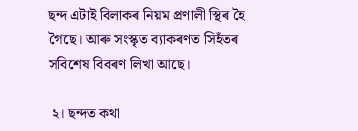ছন্দ এটাই বিলাকৰ নিয়ম প্ৰণালী স্থিৰ হৈ গৈছে। আৰু সংস্কৃত ব্যাকৰণত সিহঁতৰ সবিশেষ বিবৰণ লিখা আছে।

 ২। ছন্দত কথা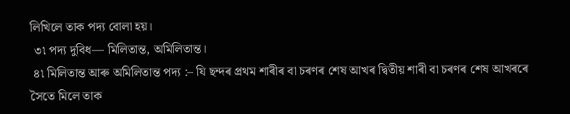লিখিলে তাক পদ্য বোলা হয়।
 ৩৷ পদ্য দুবিধ— মিলিতান্ত, অমিলিতান্ত।
 ৪৷ মিলিতান্ত আৰু অমিলিতান্ত পদ্য :– যি ছন্দৰ প্ৰথম শাৰীৰ বা চৰণৰ শেষ আখৰ দ্বিতীয় শাৰী বা চৰণৰ শেষ আখৰৰে সৈতে মিলে তাক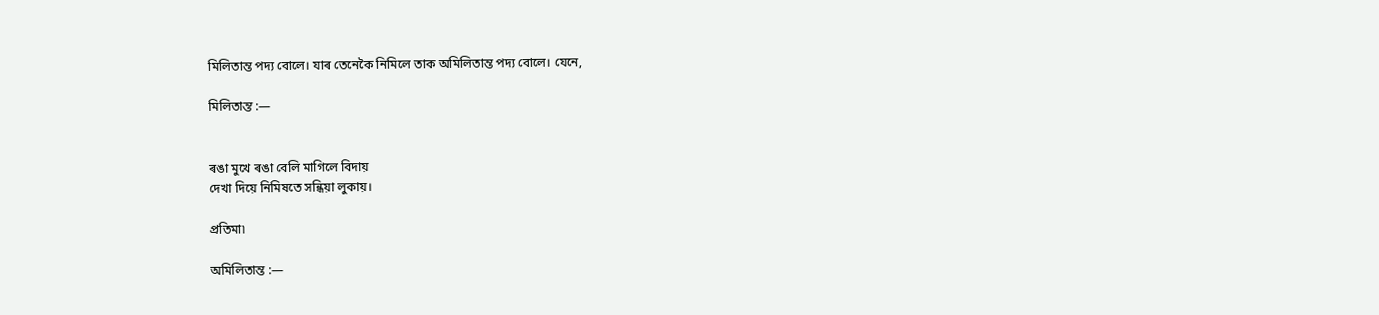মিলিতান্ত পদ্য বোলে। যাৰ তেনেকৈ নিমিলে তাক অমিলিতান্ত পদ্য বোলে। যেনে,

মিলিতান্ত :—


ৰঙা মুখে ৰঙা বেলি মাগিলে বিদায়
দেখা দিয়ে নিমিষতে সন্ধিয়া লুকায়।

প্ৰতিমা৷

অমিলিতান্ত :—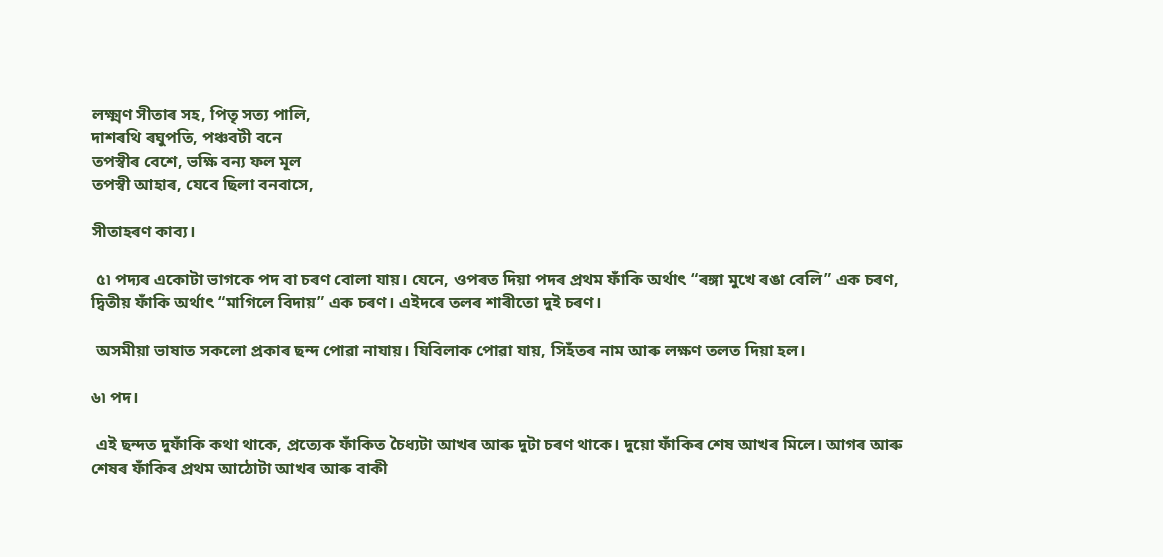লক্ষ্মণ সীতাৰ সহ, পিতৃ সত্য পালি,
দাশৰথি ৰঘুপতি, পঞ্চবটী বনে
তপস্বীৰ বেশে, ভক্ষি বন্য ফল মূল
তপস্বী আহাৰ, যেবে ছিলা বনবাসে,

সীতাহৰণ কাব্য।

 ৫৷ পদ্যৰ একোটা ভাগকে পদ বা চৰণ বোলা যায়। যেনে, ওপৰত দিয়া পদৰ প্ৰথম ফাঁকি অৰ্থাৎ “ৰঙ্গা মুখে ৰঙা বেলি” এক চৰণ, দ্বিতীয় ফাঁকি অৰ্থাৎ “মাগিলে বিদায়” এক চৰণ। এইদৰে তলৰ শাৰীতো দুই চৰণ।

 অসমীয়া ভাষাত সকলো প্ৰকাৰ ছন্দ পোৱা নাযায়। যিবিলাক পোৱা যায়, সিহঁতৰ নাম আৰু লক্ষণ তলত দিয়া হল।

৬৷ পদ।

 এই ছন্দত দুফাঁকি কথা থাকে, প্ৰত্যেক ফাঁকিত চৈধ্যটা আখৰ আৰু দুটা চৰণ থাকে। দুয়ো ফাঁকিৰ শেষ আখৰ মিলে। আগৰ আৰু শেষৰ ফাঁকিৰ প্ৰথম আঠোটা আখৰ আৰু বাকী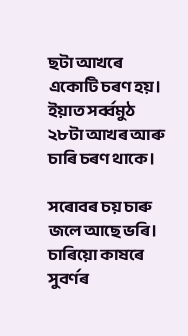ছটা আখৰে একোটি চৰণ হয়। ইয়াত সৰ্ব্বমুঠ ২৮টা আখৰ আৰু চাৰি চৰণ থাকে।

সৰোবৰ চয় চাৰু জলে আছে ভৰি।
চাৰিয়ো কাষৰে সুবৰ্ণৰ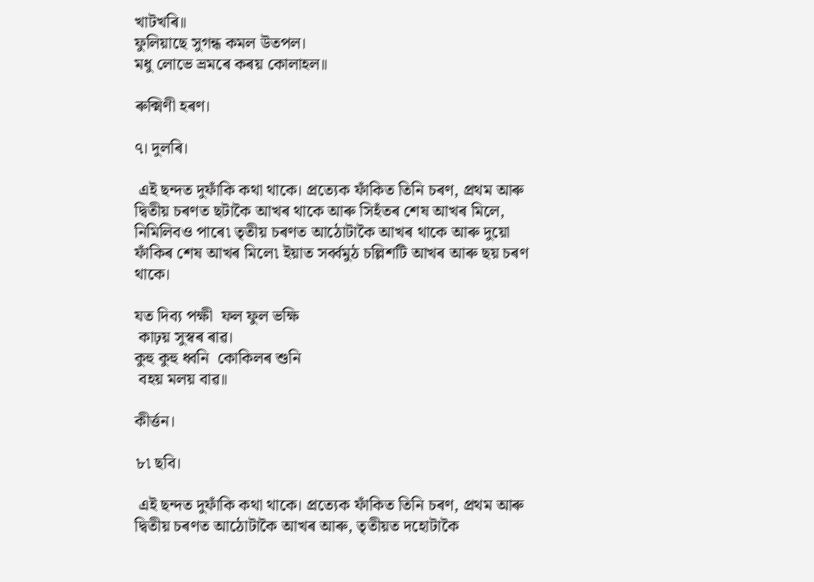খাটখৰি॥
ফুলিয়াছে সুগন্ধ কমল উতপল।
মধু লোভে ভ্ৰমৰে কৰয় কোলাহল॥

ৰুক্মিণী হৰণ।

৭। দুলৰি।

 এই ছন্দত দুফাঁকি কথা থাকে। প্ৰত্যেক ফাঁকিত তিনি চৰণ, প্ৰথম আৰু দ্বিতীয় চৰণত ছটাকৈ আখৰ থাকে আৰু সিহঁতৰ শেষ আখৰ মিলে, নিমিলিবও পাৰে৷ তৃতীয় চৰণত আঠোটাকৈ আখৰ থাকে আৰু দুয়ো ফাঁকিৰ শেষ আখৰ মিলে৷ ইয়াত সৰ্ব্বমুঠ চল্লিশটি আখৰ আৰু ছয় চৰণ থাকে।

যত দিব্য পক্ষী  ফল ফুল ভক্ষি
 কাঢ়য় সুস্বৰ ৰাৱ।
কুহু কুহু ধ্বনি  কোকিলৰ শুনি
 বহয় মলয় বাৱ॥

কীৰ্ত্তন।

৮৷ ছবি।

 এই ছন্দত দুফাঁকি কথা থাকে। প্ৰত্যেক ফাঁকিত তিনি চৰণ, প্ৰথম আৰু দ্বিতীয় চৰণত আঠোটাকৈ আখৰ আৰু, তৃতীয়ত দহোটাকৈ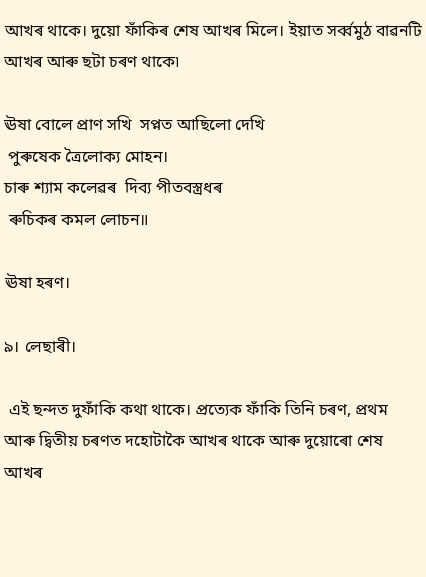আখৰ থাকে। দুয়ো ফাঁকিৰ শেষ আখৰ মিলে। ইয়াত সৰ্ব্বমুঠ বাৱনটি আখৰ আৰু ছটা চৰণ থাকে৷

ঊষা বোলে প্ৰাণ সখি  সপ্নত আছিলো দেখি
 পুৰুষেক ত্ৰৈলোক্য মোহন।
চাৰু শ্যাম কলেৱৰ  দিব্য পীতবস্ত্ৰধৰ
 ৰুচিকৰ কমল লোচন॥

ঊষা হৰণ।

৯। লেছাৰী।

 এই ছন্দত দুফাঁকি কথা থাকে। প্ৰত্যেক ফাঁকি তিনি চৰণ, প্ৰথম আৰু দ্বিতীয় চৰণত দহোটাকৈ আখৰ থাকে আৰু দুয়োৰো শেষ আখৰ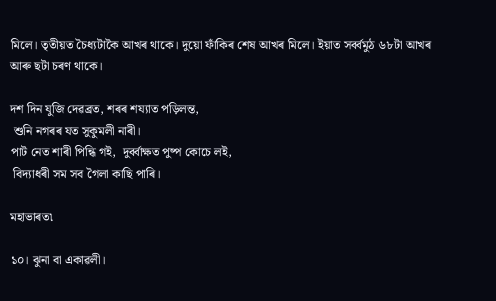মিলে। তৃতীয়ত চৈধ্যটাকৈ আখৰ থাকে। দুয়ো ফাঁকিৰ শেষ আখৰ মিলে। ইয়াত সৰ্ব্বমুঠ ৬৮টা আখৰ আৰু ছটা চৰণ থাকে।

দশ দিন যুজি দেৱব্ৰত, শৰৰ শয্যাত পড়িলন্ত,
 শুনি নগৰৰ যত সুকুমলী নাৰী।
পাট নেত শাৰী পিন্ধি গই,  দুৰ্ব্বাক্ষত পুষ্প কোচে লই,
 বিদ্যাধৰী সম সব গৈলা কাছি পাৰি।

মহাভাৰত৷

১০। ঝুনা বা একাৱলী।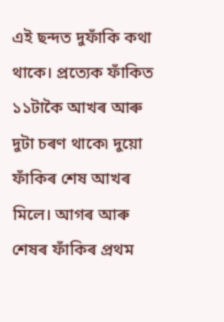এই ছন্দত দুফাঁকি কথা থাকে। প্ৰত্যেক ফাঁকিত ১১টাকৈ আখৰ আৰু দুটা চৰণ থাকে৷ দুয়ো ফাঁকিৰ শেষ আখৰ মিলে। আগৰ আৰু শেষৰ ফাঁকিৰ প্ৰথম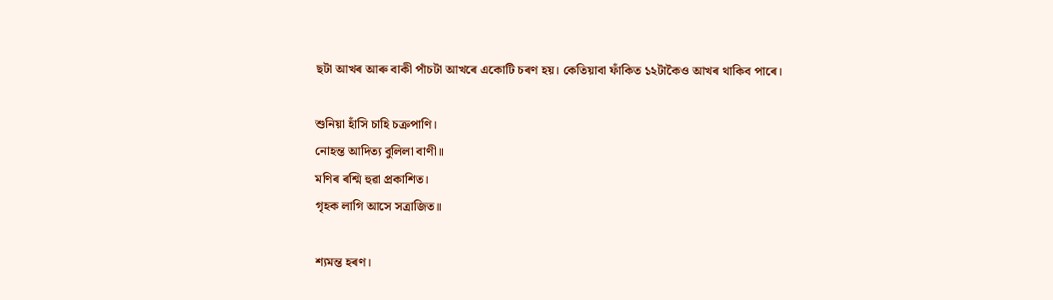ছটা আখৰ আৰু বাকী পাঁচটা আখৰে একোটি চৰণ হয়। কেতিয়াবা ফাঁকিত ১২টাকৈও আখৰ থাকিব পাৰে।

শুনিয়া হাঁসি চাহি চক্ৰপাণি।
নোহন্ত আদিত্য বুলিলা বাণী॥
মণিৰ ৰশ্মি হুৱা প্ৰকাশিত।
গৃহক লাগি আসে সত্ৰাজিত॥

শ্যমন্ত হৰণ।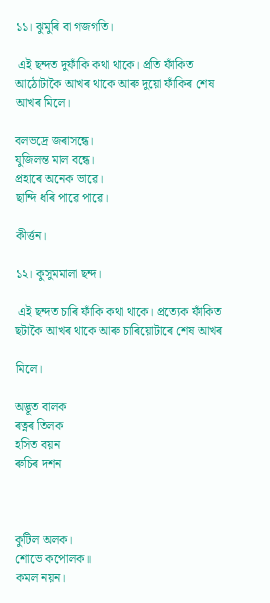১১। ঝুমুৰি বা গজগতি।

 এই ছন্দত দুফাঁকি কথা থাকে। প্ৰতি ফাঁকিত আঠোটাকৈ আখৰ থাকে আৰু দুয়ো ফাঁকিৰ শেষ আখৰ মিলে।

বলভদ্ৰে জৰাসন্ধে।
যুজিলন্ত মাল বন্ধে।
প্ৰহাৰে অনেক ভাৱে।
ছান্দি ধৰি পাৱে পাৱে।

কীৰ্ত্তন।

১২। কুসুমমালা ছন্দ।

 এই ছন্দত চাৰি ফাঁকি কথা থাকে। প্ৰত্যেক ফাঁকিত ছটাকৈ আখৰ থাকে আৰু চাৰিয়োটাৰে শেষ আখৰ

মিলে।

অদ্ভূত বালক
ৰত্নৰ তিলক
হসিত বয়ন
ৰুচিৰ দশন



কুটিল অলক।
শোভে কপোলক॥
কমল নয়ন।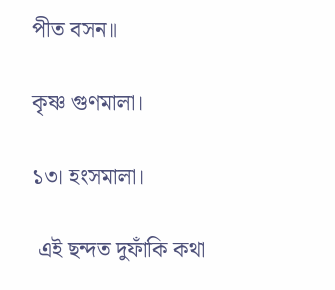পীত বসন॥

কৃষ্ণ গুণমালা।

১৩। হংসমালা।

 এই ছন্দত দুফাঁকি কথা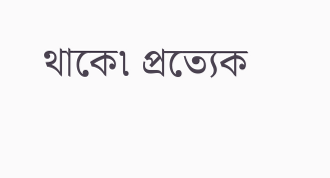থাকে৷ প্ৰত্যেক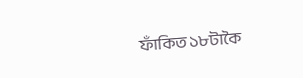ফাঁকিত ১৮টাকৈ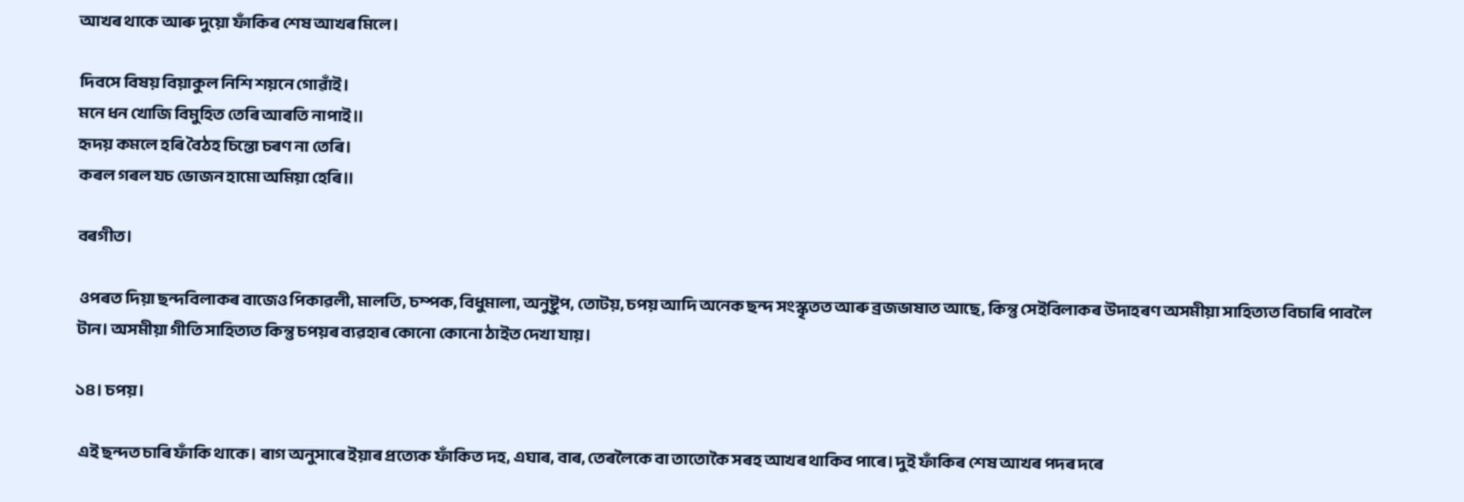আখৰ থাকে আৰু দুয়ো ফাঁকিৰ শেষ আখৰ মিলে।

দিবসে বিষয় বিয়াকুল নিশি শয়নে গোৱাঁই।
মনে ধন খোজি বিমুহিত তেৰি আৰতি নাপাই॥
হৃদয় কমলে হৰি বৈঠহ চিন্তো চৰণ না তেৰি।
কৰল গৰল যচ ভোজন হামো অমিয়া হেৰি॥

বৰগীত।

 ওপৰত দিয়া ছন্দবিলাকৰ বাজেও পিকাৱলী, মালতি, চম্পক, বিধুমালা, অনুষ্টুপ, তোটয়, চপয় আদি অনেক ছন্দ সংস্কৃতত আৰু ব্ৰজভাষাত আছে, কিন্তু সেইবিলাকৰ উদাহৰণ অসমীয়া সাহিত্যত বিচাৰি পাবলৈ টান। অসমীয়া গীতি সাহিত্যত কিন্তু চপয়ৰ ব্যৱহাৰ কোনো কোনো ঠাইত দেখা যায়।

১৪। চপয়।

 এই ছন্দত চাৰি ফাঁকি থাকে। ৰাগ অনুসাৰে ইয়াৰ প্ৰত্যেক ফাঁকিত দহ, এঘাৰ, বাৰ, তেৰলৈকে বা তাতোকৈ সৰহ আখৰ থাকিব পাৰে। দুই ফাঁকিৰ শেষ আখৰ পদৰ দৰে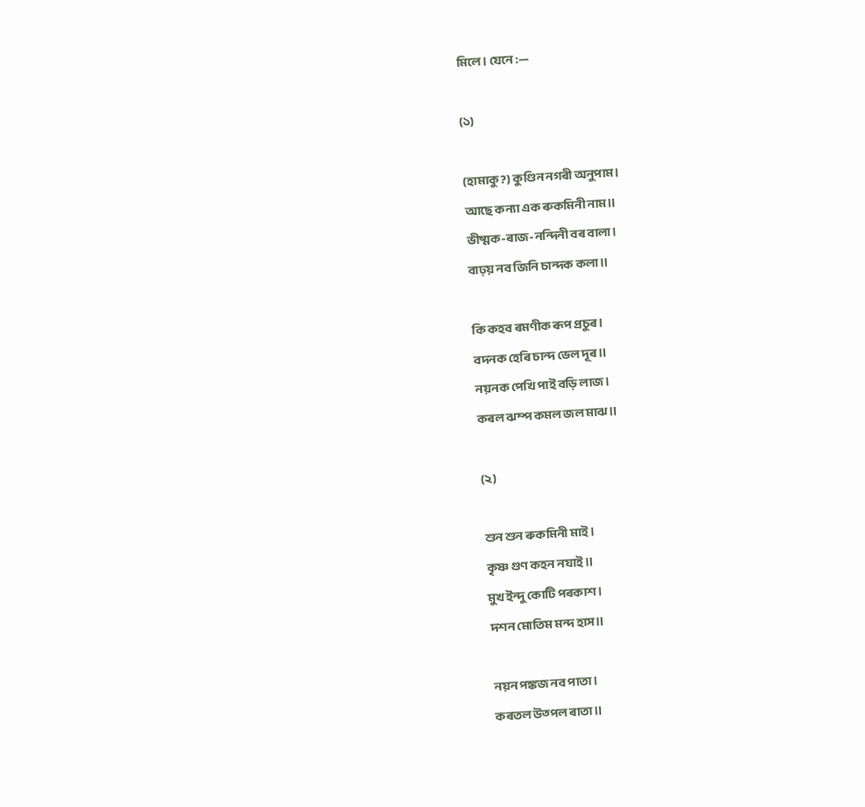মিলে। যেনে :—

(১)

(হামাকু?) কুণ্ডিন নগৰী অনুপাম।
আছে কন্যা এক ৰুকমিনী নাম॥
ভীষ্মক-ৰাজ-নন্দিনী বৰ বালা।
বাঢ়য় নব জিনি চান্দক কলা॥

কি কহব ৰমণীক ৰূপ প্ৰচুৰ।
বদনক হেৰি চান্দ ভেল দূৰ॥
নয়নক পেখি পাই বড়ি লাজ।
কৰল ঝম্প কমল জল মাঝ॥

(২)

শুন শুন ৰুকমিনী মাই।
কৃষ্ণ গুণ কহন নযাই॥
মুখ ইন্দু কোটি পৰকাশ।
দশন মোতিম মন্দ হাস॥

নয়ন পঙ্কজ নব পাতা।
কৰতল উত্পল ৰাতা॥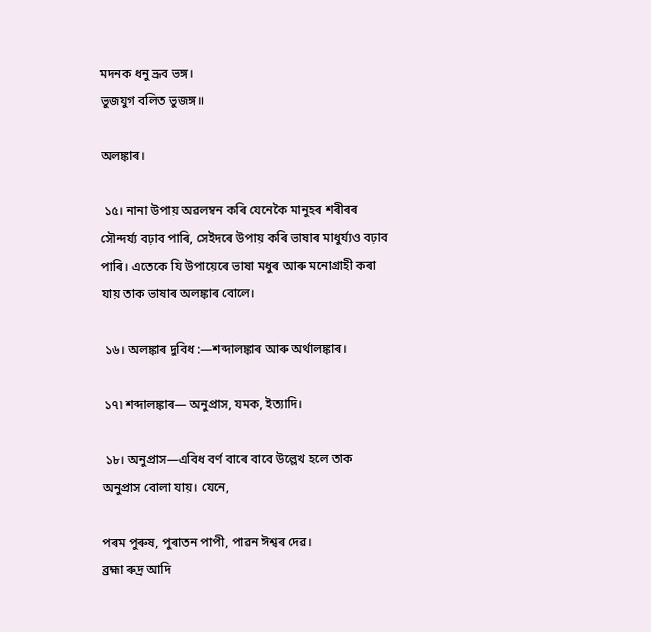মদনক ধনু ভ্ৰূব ভঙ্গ।
ভুজযুগ বলিত ভুজঙ্গ॥

অলঙ্কাৰ।

 ১৫। নানা উপায় অৱলম্বন কৰি যেনেকৈ মানুহৰ শৰীৰৰ সৌন্দৰ্য্য বঢ়াব পাৰি, সেইদৰে উপায় কৰি ভাষাৰ মাধুৰ্য্যও বঢ়াব পাৰি। এতেকে যি উপায়েৰে ভাষা মধুৰ আৰু মনোগ্ৰাহী কৰা যায় তাক ভাষাৰ অলঙ্কাৰ বোলে।

 ১৬। অলঙ্কাৰ দুবিধ :—শব্দালঙ্কাৰ আৰু অৰ্থালঙ্কাৰ।

 ১৭৷ শব্দালঙ্কাৰ— অনুপ্ৰাস, যমক, ইত্যাদি।

 ১৮। অনুপ্ৰাস—এবিধ বৰ্ণ বাৰে বাবে উল্লেখ হলে তাক অনুপ্ৰাস বোলা যায়। যেনে,

পৰম পুৰুষ, পুৰাতন পাপী, পাৱন ঈশ্বৰ দেৱ।
ব্ৰহ্মা ৰুদ্ৰ আদি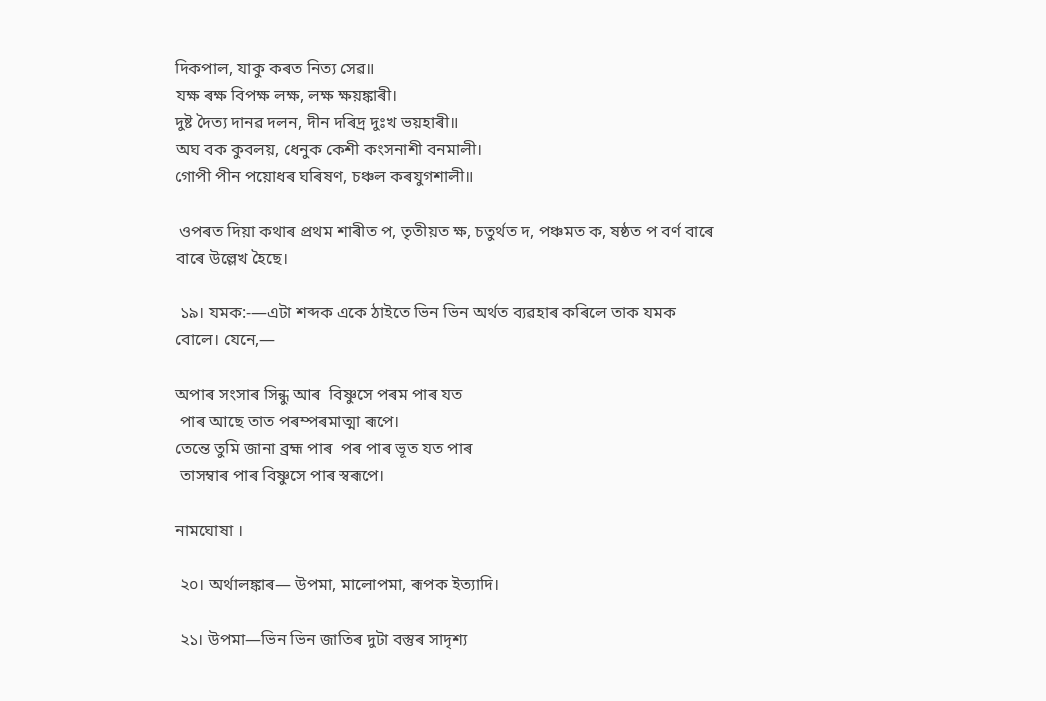দিকপাল, যাকু কৰত নিত্য সেৱ॥
যক্ষ ৰক্ষ বিপক্ষ লক্ষ, লক্ষ ক্ষয়ঙ্কাৰী।
দুষ্ট দৈত্য দানৱ দলন, দীন দৰিদ্ৰ দুঃখ ভয়হাৰী॥
অঘ বক কুবলয়, ধেনুক কেশী কংসনাশী বনমালী।
গোপী পীন পয়োধৰ ঘৰিষণ, চঞ্চল কৰযুগশালী॥

 ওপৰত দিয়া কথাৰ প্ৰথম শাৰীত প, তৃতীয়ত ক্ষ, চতুৰ্থত দ, পঞ্চমত ক, ষষ্ঠত প বৰ্ণ বাৰে বাৰে উল্লেখ হৈছে।

 ১৯। যমক:-—এটা শব্দক একে ঠাইতে ভিন ভিন অৰ্থত ব্যৱহাৰ কৰিলে তাক যমক বোলে। যেনে,—

অপাৰ সংসাৰ সিন্ধু আৰ  বিষ্ণুসে পৰম পাৰ যত
 পাৰ আছে তাত পৰম্পৰমাত্মা ৰূপে।
তেন্তে তুমি জানা ব্ৰহ্ম পাৰ  পৰ পাৰ ভূত যত পাৰ
 তাসম্বাৰ পাৰ বিষ্ণুসে পাৰ স্বৰূপে।

নামঘোষা ।

 ২০। অৰ্থালঙ্কাৰ— উপমা, মালোপমা, ৰূপক ইত্যাদি।

 ২১। উপমা—ভিন ভিন জাতিৰ দুটা বস্তুৰ সাদৃশ্য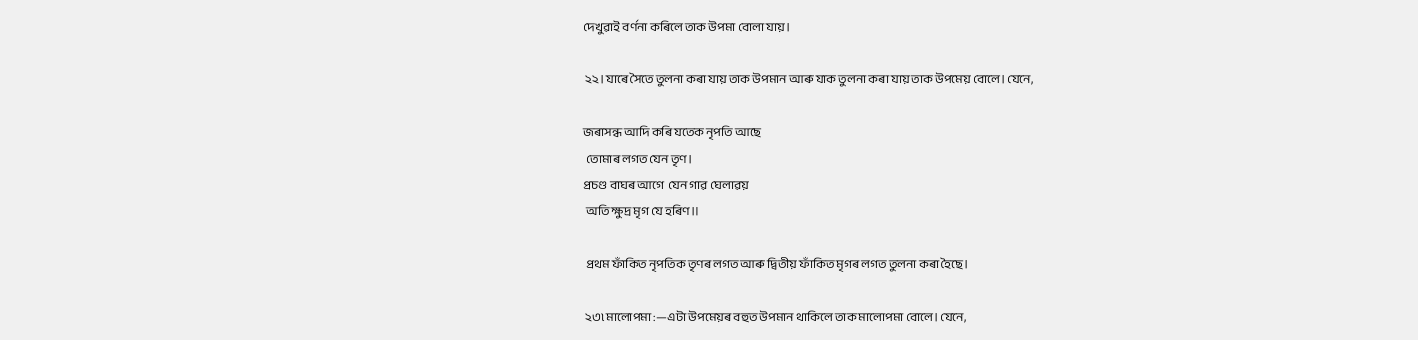দেখুৱাই বৰ্ণনা কৰিলে তাক উপমা বোলা যায়।

 ২২। যাৰে সৈতে তুলনা কৰা যায় তাক উপমান আৰু যাক তুলনা কৰা যায় তাক উপমেয় বোলে। যেনে,

জৰাসন্ধ আদি কৰি যতেক নৃপতি আছে
 তোমাৰ লগত যেন তৃণ।
প্ৰচণ্ড বাঘৰ আগে  যেন গাৱ ঘেলাৱয়
 অতি ক্ষুদ্ৰ মৃগ যে হৰিণ॥

 প্ৰথম ফাঁকিত নৃপতিক তৃণৰ লগত আৰু দ্বিতীয় ফাঁকিত মৃগৰ লগত তুলনা কৰা হৈছে।

 ২৩৷ মালোপমা :—এটা উপমেয়ৰ বহুত উপমান থাকিলে তাক মালোপমা বোলে। যেনে,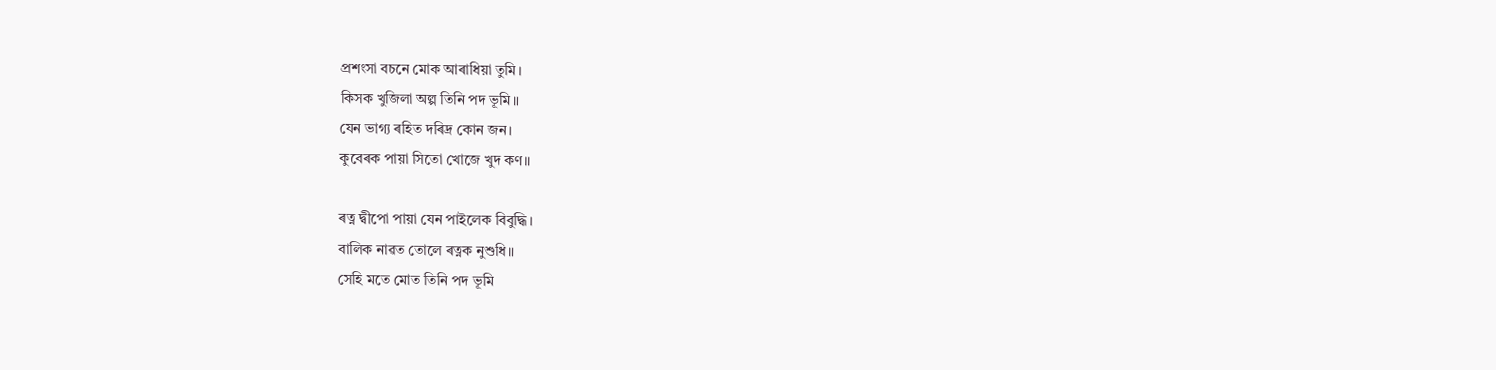প্ৰশংসা বচনে মোক আৰাধিয়া তুমি।
কিসক খুজিলা অল্প তিনি পদ ভূমি॥
যেন ভাগ্য ৰহিত দৰিদ্ৰ কোন জন।
কুবেৰক পায়া সিতো খোজে খুদ কণ॥

ৰত্ন দ্বীপো পায়া যেন পাইলেক বিবুদ্ধি।
বালিক নাৱত তোলে ৰত্নক নুশুধি॥
সেহি মতে মোত তিনি পদ ভূমি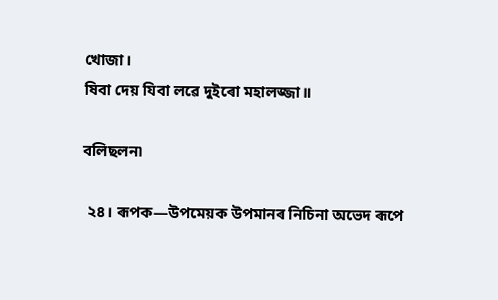খোজা।
ষিবা দেয় যিবা লৱে দুইৰো মহালজ্জা॥

বলিছলন৷

 ২৪। ৰূপক—উপমেয়ক উপমানৰ নিচিনা অভেদ ৰূপে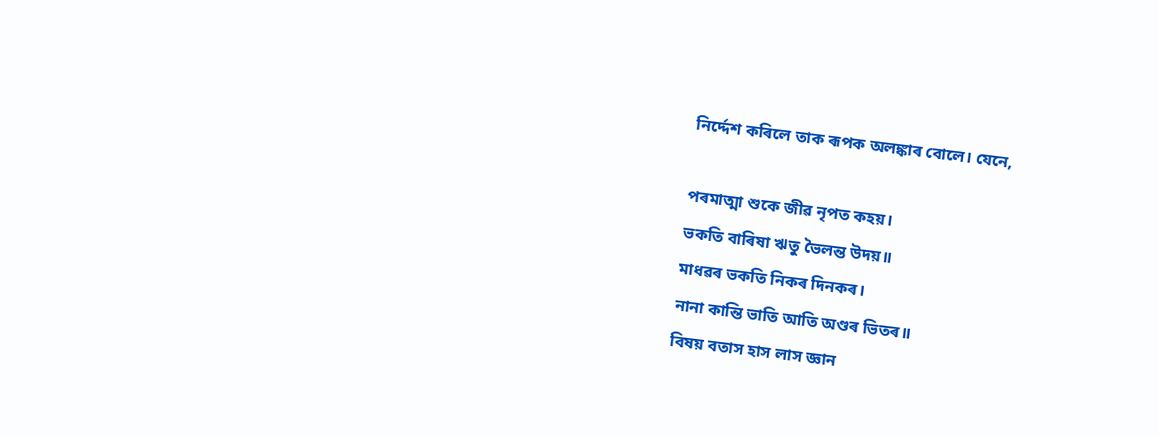নিৰ্দ্দেশ কৰিলে তাক ৰূপক অলঙ্কাৰ বোলে। যেনে,

পৰমাত্মা শুকে জীৱ নৃপত কহয়।
ভকতি বাৰিষা ঋতু ভৈলন্ত উদয়॥
মাধৱৰ ভকতি নিকৰ দিনকৰ।
নানা কান্তি ভাতি আতি অণ্ডৰ ভিতৰ॥
বিষয় বতাস হাস লাস জ্ঞান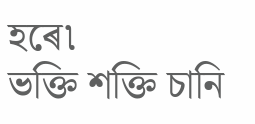হৰে৷
ভক্তি শক্তি চানি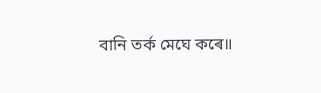বানি তৰ্ক মেঘে কৰে॥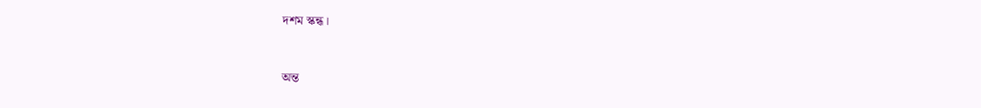দশম স্কন্ধ।


অন্ত